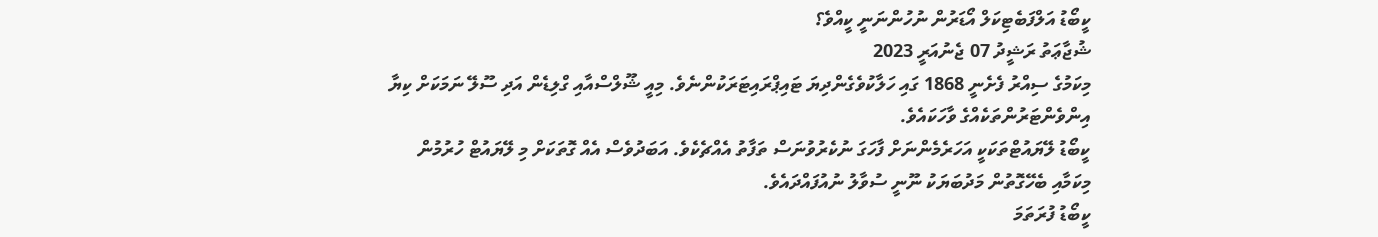ކީބޯޑު އަލްފަބެޓިކަލް އޯޑަރުން ނުހުންނަނީ ކީއްވެ؟
ޝުޖާޢަތު ރަޝީދު 07 ޖެނުއަރީ 2023
މިކަމުގެ ސިއްރު ފެށެނީ 1868 ގައި ހަލާކުވެގެންދިޔަ ޓައިޕްރައިޓަރަކުންނެވެ. މިއީ ޝޫލްސްއާއި ގްލިޑެން އަދި ސޫލޭ ނަމަކަށް ކިޔާ އިންވެންޓަރުންތަކެއްގެ ވާހަކައެވެ.
ކީބޯޑު ލޭޔައުޓްތަކަކީ އަހަރެމެންނަށް ފާހަގަ ނުކެރުވުނަސް ތަފާތު އެއްޗެކެވެ. އަބަދުވެސް އެއް ގޮތަކަށް މި ލޭޔައުޓް ހުރުމުން މިކަމާއި ބެހޭގޮތުން މަދުބަޔަކު ނޫނީ ސުވާލު ނުއުފައްދައެވެ.
ކީބޯޑު ފުރަތަމަ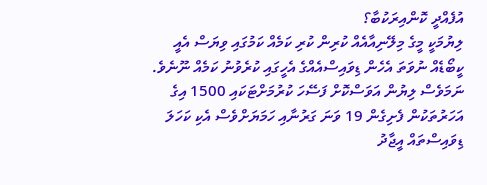އުފެއްދީ ކޮންއިރަކުބާ؟
ލިޔުމަކީ މީގެ މިލޭނިއާއެއް ކުރިން ކުރި ކަމެއް ކަމުގައި ވިޔަސް އެއީ ކީބޯޑެއް ނުވަތަ އެހެން ޑިވައިސްއެއްގެ އެހީގައި ކުރެވުނު ކަމެއް ނޫނެވެ.
ނަމަވެސް ލިޔުން އަވަސްކޮށް ފަސޭހަ ކުރުމަށްޓަކައި 1500 އިގެ އަހަރުތަކުން ފެށިގެން 19 ވަނަ ގަރުނާއި ހަމަޔަށްވެސް އެކި ކަހަލަ ޑިވައިސްތައް އީޖާދު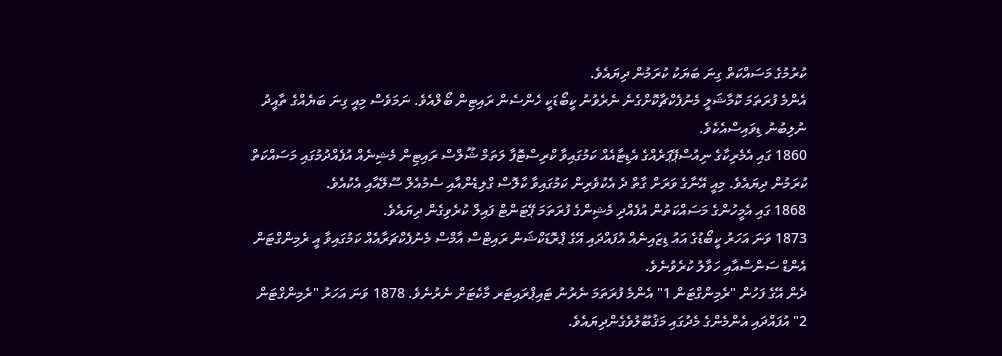ކުރުމުގެ މަސައްކަތް ގިނަ ބަޔަކު ކުރަމުން ދިޔައެވެ.
އެންމެ ފުރަތަމަ ކޮމާޝަލީ މެނުފެކްޗާކޮށްގެނެ ނެރެވުނު ކީބޯޑަކީ ހެންސެން ރައިޓިން ބޯލްއެވެ. ނަމަވެސް މިއީ ގިނަ ބަޔެއްގެ ތާއީދު ނުލިބުނު ޑިވައިސްއެކެވެ.
1860 ގައި އެމެރިކާގެ ނިއުސްޕޭޕަރެއްގެ އެޑިޓާއެއް ކަމުގައިވާ ކްރިސްޓޮފާ ލަތަމް ޝޫލްސް ރައިޓިން މެޝިނެއް އުފެއްދުމުގައި މަސައްކަތް ކުރަމުން ދިޔައެވެ. މިއީ އޭނާގެ ވަރަށް ގާތް ދެ އެކުވެރިން ކަމުގައިވާ ކާލޮސް ގްލިޑެންއާއި ސެމުއެލް ސޫލޭއާއި އެކުއެވެ.
1868 ގައި އެމީހުންގެ މަސައްކަތުން އުފެއްދި މެޝިންގެ ފުރަތަމަ ޕޭޓަންޓް ފައިލް ކުރެވިގެން ދިޔައެވެ.
1873 ވަނަ އަހަރު ކީބޯޑުގެ އައު ޑިޒައިނެއް އުފައްދައި އޭގެ ޕްރޮޑަކްޝަން ރައިޓްސް އާމްސް މެނުފެކްޗަރާއެއް ކަމުގައިވާ އީ ރެމިންގްޓަން އެންޑް ސަންސްއާއި ހަވާލު ކުރެވުނެވެ.
ދެން އޭގެ ފަހުން "ރެމިންގްޓަން 1" އެންމެ ފުރަތަމަ ނެރުނު ޓައިޕްރައިޓަރ މާކެޓަށް ނެރުނެވެ. 1878 ވަނަ އަހަރު "ރެމިންގްޓަން 2" އުފައްދައި އެންމެންގެ މެދުގައި މަޤުބޫލުވެގެންދިޔައެވެ.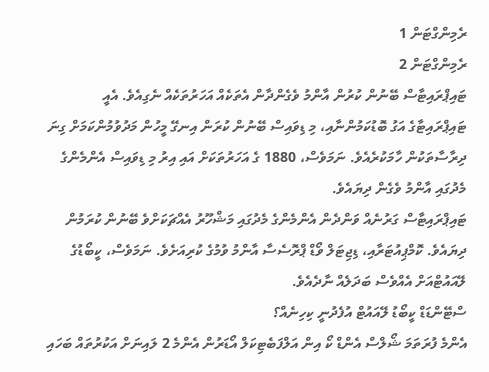ރެމިންގްޓަން 1
ރެމިންގްޓަން 2
ޓައިޕްރައިޓާސް ބޭނުން ކުރުން އާންމު ވެގެންދާން އެތަކެއް އަހަރުތަކެއް ނެގިއެވެ. އެއީ ޓައިޕްރައިޓާގެ އަގު ބޮޑުކަމުންނާއި، މި ޑިވައިސް ބޭނުން ކުރަން އިނގޭ މީހުން މަދުވުމުންކަމަށް ގިނަ ދިރާސާތަކުން ހާމަކުރެއެވެ. ނަމަވެސް، 1880 ގެ އަހަރުތަކަށް އައި އިރު މި ޑިވައިސް އެންމެންގެ މެދުގައި އާންމު ވެގެން ދިޔައެވެ.
ޓައިޕްރައިޓާސް ގަރުނެއް ވަންދެން އެންމެންގެ މެދުގައި މަޝްހޫރު އެއްޗަކަށްވެ ބޭނުން ކުރަމުން ދިޔައެވެ. ކޮމްޕިއުޓަރާއި، ޑިޖިޓަލް ވޯޑް ޕްރޮސެސާ އާންމު ވުމުގެ ކުރިއަށެވެ. ނަމަވެސް، ކީބޯޑުގެ ލޭއައުޓްއަށް އެއްވެސް ބަދަލެއް ނާދެއެވެ.
ސްޓޭންޑަޑް ކީބޯޑު ލޭއައުޓް އުފެދުނީ ކިހިނެއް؟
އެންމެ ފުރަތަމަ ޝޯލްސް އެންޑް ކޯ އިން އަލްފަބެޓިކަލް އޯޑަރުން އެންމެ 2 ލައިނަށް އަކުރުތައް ބަހައި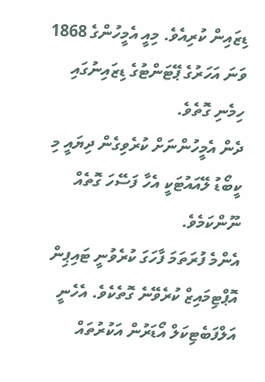ޑިޒައިން ކުރިއެވެ. މިއީ އެމީހުންގެ 1868 ވަނަ އަހަރުގެ ޕޭޓަންޓުގެ ޑިޒައިނުގައި ހިމެނި ގޮތެވެ.
ދެން އެމީހުންނަށް ކުރެވިގެން ދިޔައީ މި ކީބޯޑު ލޭއައުޓަކީ އެހާ ފަސޭހަ ގޮތެއް ނޫންކަމެވެ.
އެންމެ ފުރަތަމަ ފާހަގަ ކުރެވުނީ ޓައިޕިން އޮޕްޓިމައިޒް ކުރެވޭނެ ގޮތެކެވެ. އެހެނީ އަލްފަބެޓިކަލް އޯޑަރުން އަކުރުތައް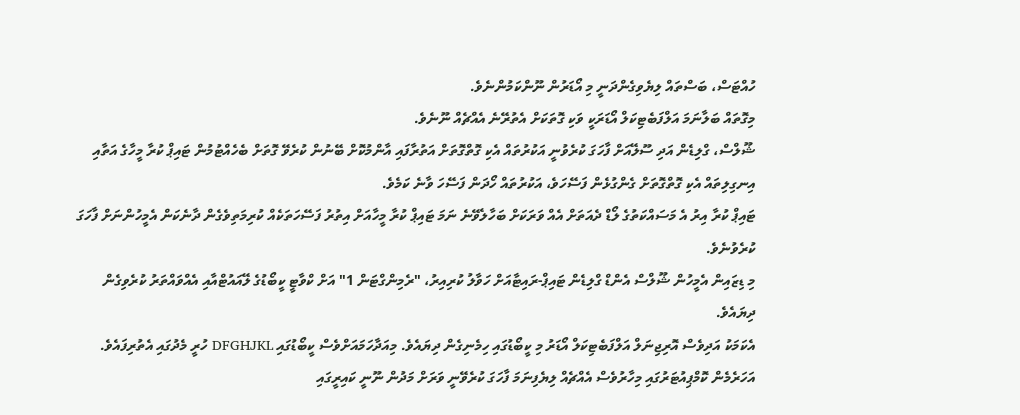ހުއްޓަސް، ބަސްތައް ލިޔެވިގެންދަނީ މި އޯޑަރުން ނޫންކަމުންނެވެ.
މިގޮތައް ބަލާނަމަ އަލްފަބެޓިކަލް އޯޑަރަކީ ވަކި ގޮތަކަށް އެތުރޭނެ އެއްޗެއް ނޫނެވެ.
ޝޫލްސް، ގްލިޑެން އަދި ސޫލޭއަށް ފާހަގަ ކުރެވުނީ އަކުރުތައް އެކި ގޮތްގޮތަށް އަތުރާފައި އާންމުކޮށް ބޭނުން ކުރެވޭ ގޮތަށް ބެހެއްޓުމުން ޓައިޕް ކުރާ މީހާގެ އަތާއި އިނގިލިތައް އެކި ގޮތްގޮތަށް ގެންގުޅެން ފަސޭހަވެ، އަކުރުތައް ހޯދަން ފަސޭހަ ވާނެ ކަމެވެ.
ޓައިޕް ކުރާ އިރު އެ މަސައްކަތުގެ ލޯޑް ދެއަތަށް އެއް ވަރަކަށް ބަހާލެވޭނެ ނަމަ ޓައިޕް ކުރާ މީހާއަށް އިތުރު ފަސޭހަތަކެއް ކުރިމަތިވެގެން ދާނެކަން އެމީހުންނަށް ފާހަގަ ކުރެވުނެވެ.
މި ޑިޒައިން އެމީހުން ޝޫލްސް އެންޑް ގްލިޑެން ޓައިޕް-ރައިޓާއަށް ހަވާލު ކުރިއިރު، "ރެމިންގްޓަން 1" އަށް ކްވާޓީ ކީބޯޑުގެ ލޭއައުޓްއާއި އެއްވައްތަރު ކުރެވިގެން ދިޔައެވެ.
އެކަމަކު އަދިވެސް އޮރިޖިނަލް އަލްފަބެޓިކަލް އޯޑަރު މި ކީބޯޑުގައި ހިމެނިގެން ދިޔައެވެ. މިއަދާހަމައަށްވެސް ކީބޯޑުގައި DFGHJKL ހުރީ މެދުގައި އެތުރިފައެވެ.
އަހަރެމެން ކޮމްޕިއުޓަރުގައި މިހާރުވެސް އެއްޗެއް ލިޔެފިނަމަ ފާހަގަ ކުރެވޭނީ ވަރަށް މަދުން ނޫނީ ކައިރީގައި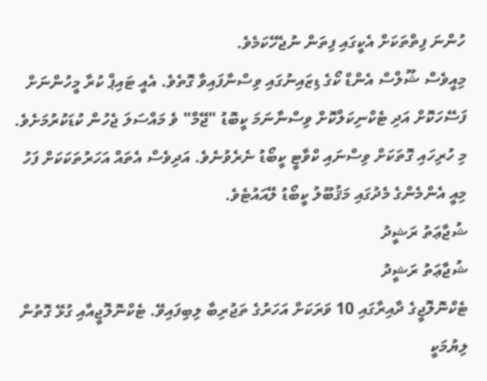ހުންނަ ފިތްތަކަށް އެކީގައި ފިތަން ނުޖެހޭކަމެވެ.
މިއީވެސް ޝޫލްސް އެންޑް ކޯގެ ޑިޒައިނުގައި ވިސްނާފައިވާ ގޮތެވެ. އެއީ ޓައިޕް ކުރާ މީހުންނަށް ފަސޭހަކޮށް އަދި ޓެކްނިކަލްކޮށް ވިސްނާނަމަ ކީބޮޑު "ޖޭމް" ވެ މައްސަލަ ޖެހުން ކުޑަކުރުމަށެވެ.
މި ހުރިހައި ގޮތަކަށް ވިސްނައި ކްވާޓީ ކީބޯޑު ނެރެވުނެވެ. އަދިވެސް އެތައް އަހަރުތަކަކަށް ފަހު މިއީ އެންމެންގެ މެދުގައި މަޤުބޫލު ކީބޯޑު ލޭއައުޓެވެ.
ޝުޖާޢަތު ރަޝީދު
ޝުޖާޢަތު ރަޝީދު
ޓެކްނޮލޮޖީގެ ދާއިރާގައި 10 ވަރަކަށް އަހަރުގެ ތަޖުރިބާ ލިބިފައިވޭ. ޓެކްނޮލޮޖީއާއި ގުޅޭ ގޮތުން ލިޔުމަކީ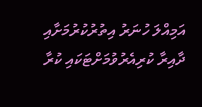އަމިއްލަ ހުނަރު އިތުރުކުރުމަށާއި ދާއިރާ ކުރިއެރުވުމަށްޓަކައި ކުރާ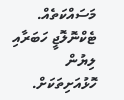މަސައްކަތެއް.
ޓެކްނޮލޮޖީ ހަބަރާއި ލިޔުން ހޮޅުއަށިތަކަށް.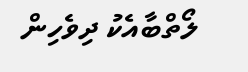ލޯތްބާއެކު ދިވެހިން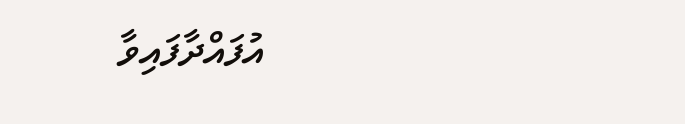އުފައްދާފައިވާ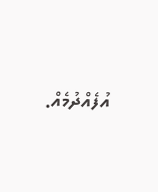އުފެއްދުމެއް.